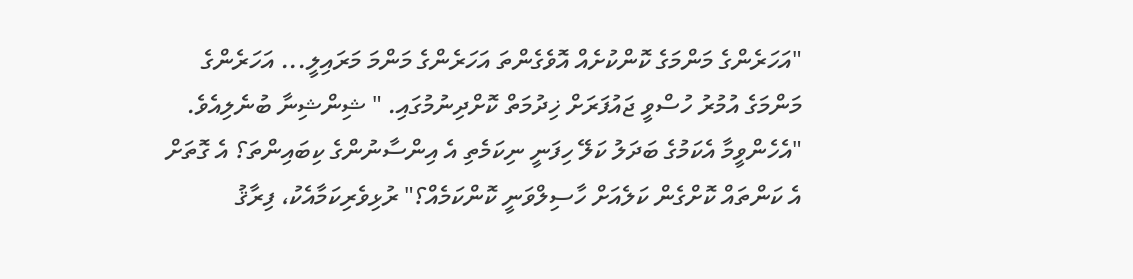"އަހަރެންގެ މަންމަގެ ކޮންކުށެއް އޮވެގެންތަ އަހަރެންގެ މަންމަ މަރައިލީ... އަހަރެންގެ މަންމަގެ އުމުރު ހުސްވީ ޖައުފަރަށް ޚިދުމަތް ކޮށްދިނުމުގައި. " ޝިންޝިނާ ބުނެލިއެވެ.
"އެހެންވީމާ އެކަމުގެ ބަދަލު ކަލޭ ހިފަނީ ނިކަމެތި އެ އިންސާނުންގެ ކިބައިންތަ؟ އެ ގޮތަށް އެ ކަންތައް ކޮށްގެން ކަލެއަށް ހާސިލްވަނީ ކޮންކަމެއް؟" ރުޅިވެރިކަމާއެކު، ފިރާޤު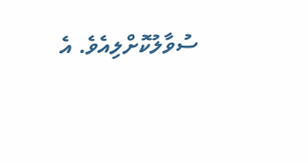ސުވާލުކޮށްލިއެވެ. އެ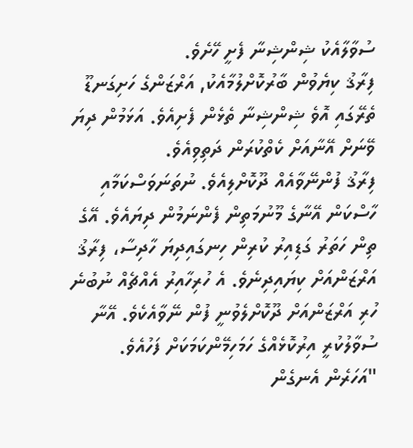ސުވާލާއެކު ޝިންޝިނާ ފެށީ ހޭށެވެ.
ފިރާޤު ކިޔެވުން ބާރުކޮށްލުމާއެކު, އަރްޒަންގެ ހަށިގަނޑޫ ތެރޭގައި އޮވެ ޝިންޝިނާ ތެޅެން ފެށިއެވެ. އަޅަމުން ދިޔަ ވޭނަށް އޭނާއަށް ކެތްކުރަން ދަތިވިއެވެ.
ފިރާޤު ފުންނޭވާއެއް ދޫކޮށްލިއެވެ. ނުތަނަވަސްކަމާއި ހާސްކަން އޭނާގެ މޫނުމަތިން ފެންނަމުން ދިޔައެވެ. އޭގެ ތިން ހަތަރު ގަޑިއިރު ކުރިން ހިނގައިދިޔަ ހާދިސާ، ފިރާޤު އަރްޒަންއަށް ކިޔައިދިނެވެ. އެ ހުރިހާއިރު އެއްޗެއް ނުބުނެ ހުރި އަރްޒަންއަށް ދޫކޮށްލެވުނީ ފުން ނޭވާއެކެވެ. އޭނާ ސުވާލުކުރީ އިރުކޮޅެއްގެ ހަމަހިމޭންކަމަކަށް ފަހުއެވެ.
"އަހަރެން އެނގެން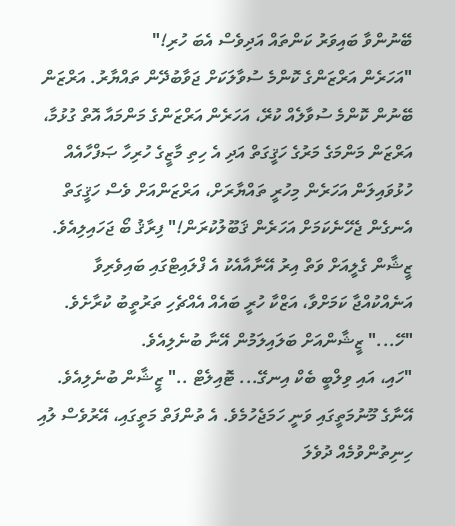ބޭނުންވާ ބައިވަރު ކަންތައް އަދިވެސް އެބަ ހުރި!"
"އަހަރެން އަރްޒަންގެ ކޮންމެ ސުވާލަކަށް ޖަވާބުދޭން ތައްޔާރު. އަރްޒަން ބޭނުން ކޮންމެ ސުވާލެއް ކުރޭ، އަހަރެން އަރްޒަންގެ މަންމައާ އޮތް ގުޅުމާ، އަރްޒަން މަންމަގެ މަރުގެ ހަޤީގަތް އަދި އެ ހިތި މާޒީގެ ހުރިހާ ޞަފްހާއެއް ހުޅުވައިލަން އަހަރެން މިހުރީ ތައްޔާރަށް، އަރްޒަންއަށް ވެސް ހަޤީގަތް އެނގެން ޖެހޭނެކަމަށް އަހަރެން ޤަބޫލުކުރަން!" ފިރާޤު ބޯ ޖަހައިލިއެވެ.
ޒީޝާން ގެލީއަށް ވަތް އިރު އޭނާއާއެކު އެ ފްލައިޓްގައި ބައިވެރިވާ އަނެއްކުއްޖާ ކަމަށްވާ، އަޒްކާ ހުރީ ބައެއް އެއްޗެހި ތަރުތީބު ކުރާށެވެ.
"ހޭ..." ޒީޝާންއަށް ބަލައިލަމުން އޭނާ ބުނެލިއެވެ.
"ހައި، އައި ވިލްބީ ބެކް އިނގޭ... ޓޮއިލެޓް .." ޒީޝާން ބުނެލިއެވެ. އޭނާގެ މޫނުމަތީގައި ވަނީ ހަމަޖެހުމެވެ. އެ ތުންފަތް މަތީގައި، އޭރުވެސް ލުއި ހިނިތުންވުމެއް ދުވެލަ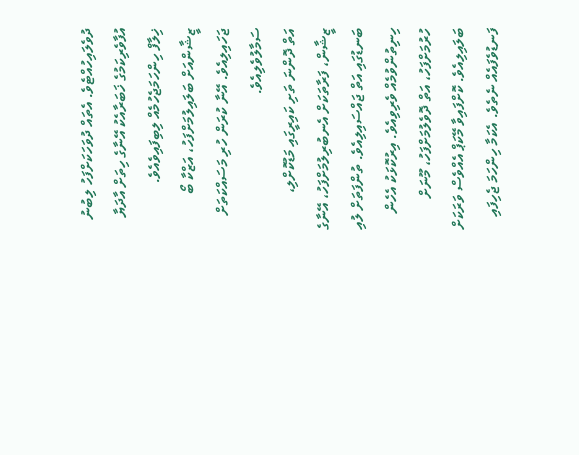ދުވެލައިހުއްޓެވެ. އެތައް ދުވަހަކަށްފަހު ލިބުނު އުފާވެރިކަމުގެ ޚަބަރާއެކު އޭނާގެ ހިތަށް އާދަޔާ ޚިލާފް ހިންހަމަޖެހުމެއް ލިބިފައިވެއެވެ.
ޒީޝާންއަށް ބަލައިލުމަށްފަހު، އަޒްކާ ބޯ ޖަހައިލިއެވެ. އޭނާ ކުރަން ހުރި މަސައްކަތަށް ސަމާލުވެލިއެވެ.
އަތް ދޮންނަ ތަށި ކައިރީގައި މަޑުކޮށްލި، ޒީޝާން، ފަރާތަކަށް އެނބުރިލުމަށްފަހު، އޭނާގެ ބަނޑުގައި އަތް ޖައްސައިލިއެވެ. ތުންފަތަށް ލުއި ހިނިތުންވުމެއް ވެރިވިއެވެ. އިރުކޮޅަކު އެހެން ހުރުމަށްފަހު، އަތް ދޮވެލުމަށްފަހު، މޫނަށް ބަލައިލިއެވެ. ކޮށްފައިވާ މޭކަޕް އެއްވެސް ވަރަކަށް ފަނޑުވެފައެއް ނެތެވެ. އެކަމާ ހިންހަމަ ޖެހިފައި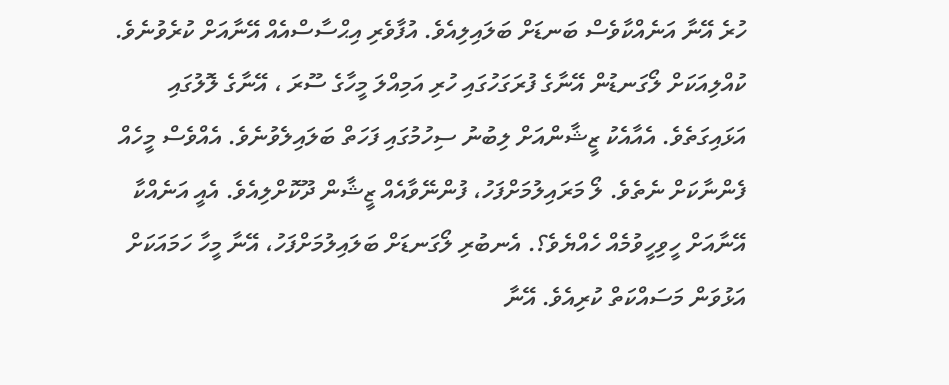ހުރެ އޭނާ އަނެއްކާވެސް ބަނޑަށް ބަލައިލިއެވެ. އުފާވެރި އިޙްސާސްއެއް އޭނާއަށް ކުރެވުނެވެ.
ކުއްލިއަކަށް ލޯގަނޑުން އޭނާގެ ފުރަގަހުގައި ހުރި އަމިއްލަ މީހާގެ ސޫރަ ، އޭނާގެ ލޮލުގައި އަޅައިގަތެވެ. އެއާއެކު ޒީޝާންއަށް ލިބުނު ސިހުމުގައި ފަހަތް ބަލައިލެވުނެވެ. އެއްވެސް މީހެއް ފެންނާކަށް ނެތެވެ. ލޯ މަރައިލުމަށްފަހު، ފުންނޭވާއެއް ޒީޝާން ދޫކޮށްލިއެވެ. އެއީ އަނެއްކާ އޭނާއަށް ހީވިހީވުމެއް ހެއްޔެވެ؟. އެނބުރި ލޯގަނޑަށް ބަލައިލުމަށްފަހު، އޭނާ މީހާ ހަމައަކަށް އަޅުވަން މަސައްކަތް ކުރިއެވެ. އޭނާ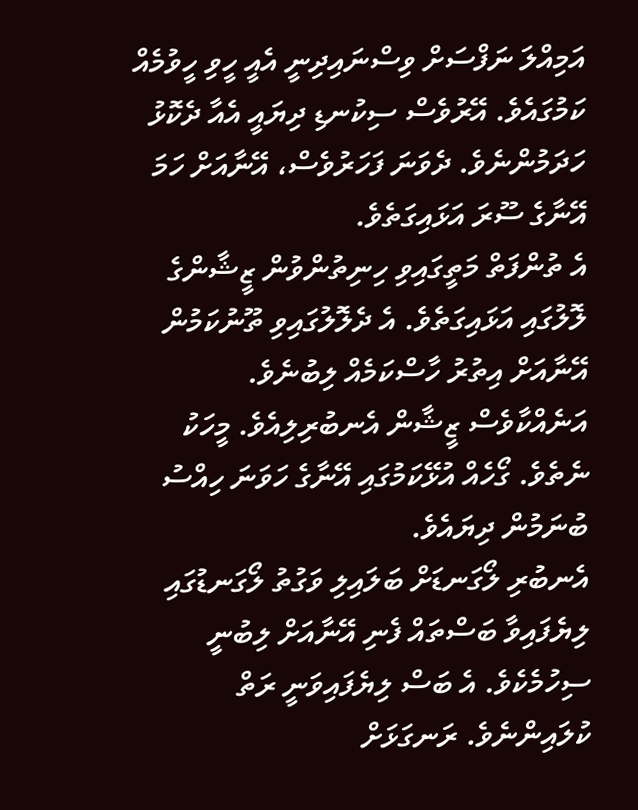އަމިއްލަ ނަފްސަށް ވިސްނައިދިނީ އެއީ ހީވި ހީވުމެއް ކަމުގައެވެ. އޭރުވެސް ސިކުނޑި ދިޔައީ އެއާ ދެކޮޅު ހަދަމުންނެވެ. ދެވަނަ ފަހަރުވެސް، އޭނާއަށް ހަމަ އޭނާގެ ސޫރަ އަޅައިގަތެވެ.
އެ ތުންފަތް މަތީގައިވި ހިނިތުންވުން ޒީޝާންގެ ލޮލުގައި އަޅައިގަތެވެ. އެ ދެލޮލުގައިވި ތޫނުކަމުން އޭނާއަށް އިތުރު ހާސްކަމެއް ލިބުނެވެ. އަނެއްކާވެސް ޒީޝާން އެނބުރިލިއެވެ. މީހަކު ނެތެވެ. ގޯހެއް އުޅޭކަމުގައި އޭނާގެ ހަވަނަ ހިއްސު ބުނަމުން ދިޔައެވެ.
އެނބުރި ލޯގަނޑަށް ބަލައިލި ވަގުތު ލޯގަނޑުގައި ލިޔެފައިވާ ބަސްތައް ފެނި އޭނާއަށް ލިބުނީ ސިހުމެކެވެ. އެ ބަސް ލިޔެފައިވަނީ ރަތް ކުލައިންނެވެ. ރަނގަޅަށް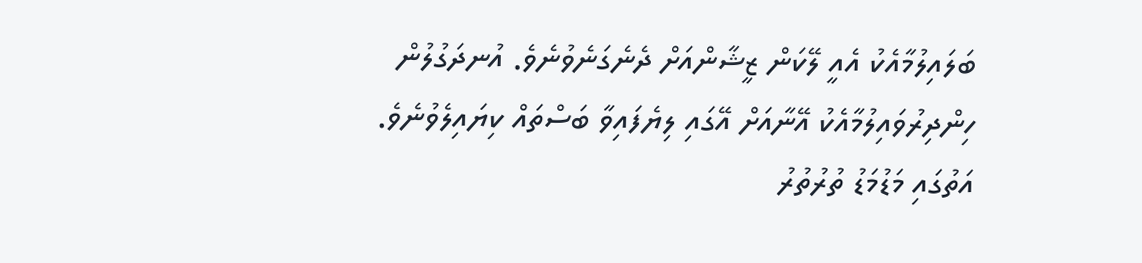ބަލައިލުމާއެކު އެއީ ލޭކަން ޒީޝާންއަށް ދެނެގަނެވުނެވެ. އުނދަގުލުން ހިންދިރުވައިލުމާއެކު އޭނާއަށް އޭގައި ލިޔެފައިވާ ބަސްތައް ކިޔައިލެވުނެވެ. އަތުގައި މަޑުމަޑު ތުރުތުރު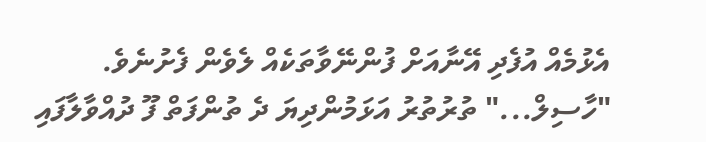އެޅުމެއް އުފެދި އޭނާއަށް ފުންނޭވާތަކެއް ލެވެން ފެށުނެވެ.
"ހާސިލް..." ތުރުތުރު އަޅަމުންދިޔަ ދެ ތުންފަތް ފޫ ދުއްވާލާފައި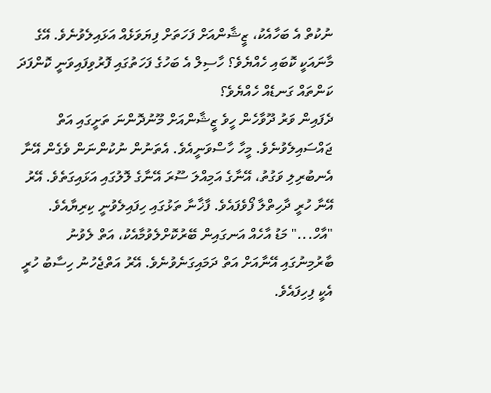ނުކުތް އެ ބަހާއެކު، ޒީޝާންއަށް ފަހަތަށް ފިޔަވަޅެއް އަޅައިލެވުނެވެ. އޭގެ މާނައަކީ ކޮބައި ހެއްޔެވެ؟ ހާސިލް އެ ބަހުގެ ފަހަތުގައި ފޮރުވިފައިވަނީ ކޮންފަދަ ކަންތައް ގަނޑެއް ހެއްޔެވެ؟
ދެފައިން ވަރު ދޫވާހެން ހީވެ ޒީޝާންއަށް މޫނުދޮންނަ ތަށީގައި އަތް ޖައްސައިލެވުނެވެ. މީހާ ހާސްވަނީއެވެ. އެތަނުން ނުކުންނަން ވެގެން އޭނާ އެނބުރިލި ވަގުތު، އޭނާގެ އަމިއްލަ ސޫރަ އޭނާގެ ލޮލުގައި އަޅައިގަތެވެ. އޭރު އޭނާ ހުރީ ދާހިތްލާ ފޯވެފައެވެ. ފާޚާނާ ތަޅުގައި ހިފައިލެވުނީ ކިރިޔާއެވެ.
"އާހް..." މަޑު އާހެއް އަނގައިން ބޭރުކޮށްލެވުމާއެކު، އަތް ލެވުނު ބާރުމިނުގައި އޭނާއަށް އަތް ދަމައިގަނެވުނެވެ. އޭރު އަތްޖެހުނު ހިސާބު ހުރީ އެކީ ފިހިފައެވެ.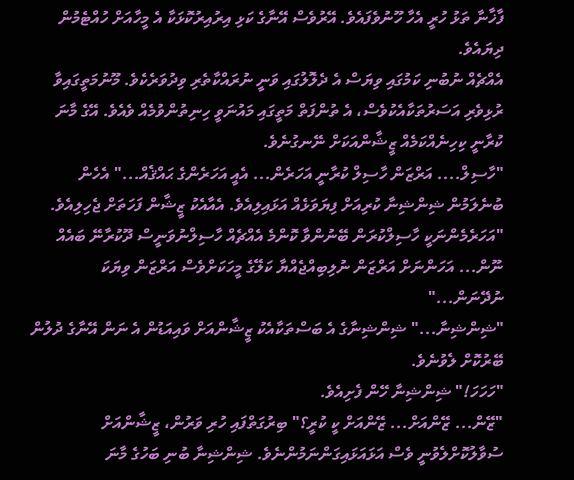ފާޚާނާ ތަޅު ހުރީ އެހާ ހޫނުވެފައެވެ. އޭރުވެސް އޭނާގެ ކަޅި އިރުއިރުކޮޅަކާ އެ މީހާއަށް ހުއްޓެމުން ދިޔައެވެ.
އެއްޗެއް ނުބުނި ކަމުގައި ވިޔަސް އެ ދެލޮލުގައި ވަނީ ނުރައްކާތެރި ވިދުވަރެކެވެ. މޫނުމަތީގައިވާ ރުޅިވެރި އަސަރުތަކާއެކުވެސް، އެ ތުންފަތް މަތީގައި މައުނަވީ ހިނިތުންވުމެއް ވެއެވެ. އޭގެ މާނަ ކުރާނީ ކިހިނެއްކަމެއް ޒީޝާންއަކަށް ނޭނގުނެވެ.
"ހާސިލް.... އަރްޒަން ހާސިލް ކުރާނީ އަހަރެން... އެއީ އަހަރެންގެ ޙައްޤެއް..." އެހެން ބުނެލަމުން ޝިންޝިނާ ކުރިއަށް ފިޔަވަޅެއް އަޅައިލިއެވެ. އެއާއެކު ޒީޝާން ފަހަތަށް ޖެހިލިއެވެ.
"އަހަރެމެންނަކީ ހާސިލްކުރަން ބޭނުންވާ ކޮންމެ އެއްޗެއް ހާސިލްނުވަނީސް ދޫކުރާނޭ ބައެއް ނޫން... އަހަންނަށް އަރްޒަން ނުލިބިއްޖެއްޔާ ކަލޭގެ މީހަކަށްވެސް އަރްޒަން ވިޔަކަ ނުދޭނަން..."
"ޝިންޝިނާ..." ޝިންޝިނާގެ އެ ބަސްތަކާއެކު ޒީޝާންއަށް ވައިއަޑުން އެ ނަން އޭނާގެ ދުލުން ބޭރުކޮށް ލެވުނެވެ.
"ހަހަހަ!" ޝިންޝިނާ ހޭން ފެށިއެވެ.
"ޒޭން... ޒޭންއަށް... ޒޭންއަށް ކީ ކުރީ؟" ބިރުގަތްފައި ހުރި ވަރުން، ޒީޝާންއަށް ސުވާލުކޮށްލެވުނީ ވެސް އަޅައަޅައިގަންނަމުންނެވެ. ޝިންޝިނާ ބުނި ބަހުގެ މާނަ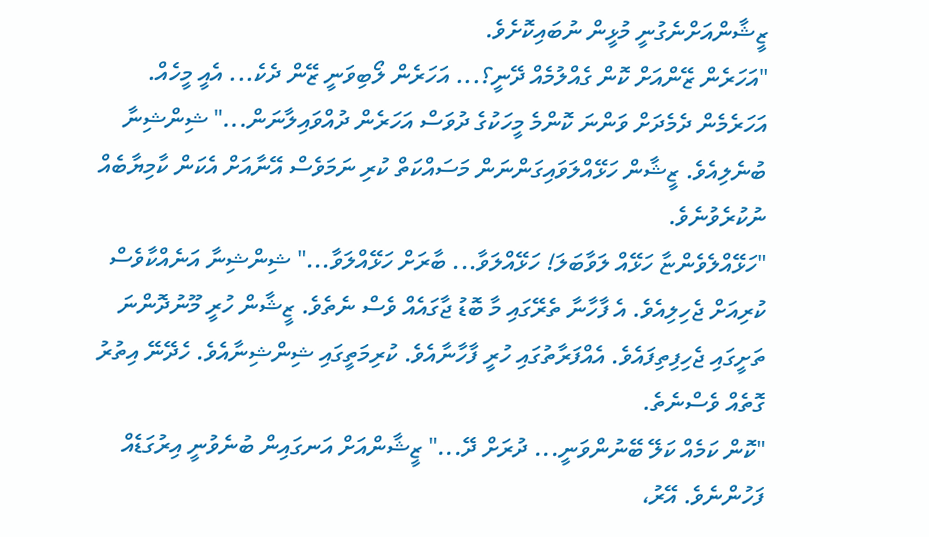ޒީޝާންއަށްނެގުނީ މުޅީން ނުބައިކޮށެވެ.
"އަހަރެން ޒޭންއަށް ކޮން ގެއްލުމެއް ދޭނީ؟... އަހަރެން ލޯބިވަނީ ޒޭން ދެކެ... އެއީ މީހެއް. އަހަރެމެން ދެމެދަށް ވަންނަ ކޮންމެ މީހަކުގެ ދުވަސް އަހަރެން ދުއްވައިލާނަން..." ޝިންޝިނާ ބުނެލިއެވެ. ޒީޝާން ހަޅޭއްލަވައިގަންނަން މަސައްކަތް ކުރި ނަމަވެސް އޭނާއަށް އެކަން ކާމިޔާބެއް ނުކުރެވުނެވެ.
"ހަޅޭއްލެވެންޏާ ހަޅޭއް ލަވާބަލަ! ހަޅޭއްލަވާ... ބާރަށް ހަޅޭއްލަވާ..." ޝިންޝިނާ އަނެއްކާވެސް ކުރިއަށް ޖެހިލިއެވެ. އެ ފާހާނާ ތެރޭގައި މާ ބޮޑު ޖާގައެއް ވެސް ނެތެވެ. ޒީޝާން ހުރީ މޫނުދޮންނަ ތަށީގައި ޖެހިފިތިފައެވެ. އެއްފަރާތުގައި ހުރީ ފާހާނާއެވެ. ކުރިމަތީގައި ޝިންޝިނާއެވެ. ހެދޭނޭ އިތުރު ގޮތެއް ވެސްނެތެ.
"ކޮން ކަމެއް ކަލޭ ބޭނުންވަނީ... ދުރަށް ދޭ..." ޒީޝާންއަށް އަނގައިން ބުނެވުނީ އިރުގަޑެއް ފަހުންނެވެ. އޭރު،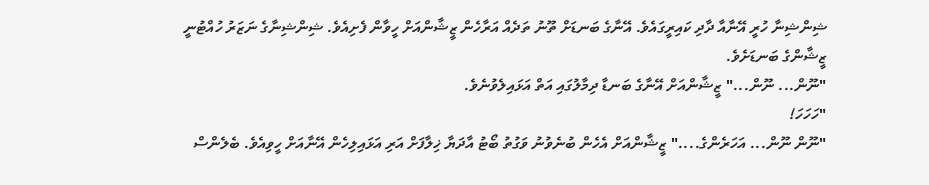ޝިންޝިނާ ހުރީ އޭނާއާ ދާދި ކައިރީގައެވެ. އޭނާގެ ބަނޑަށް ތޫނު ތަދެއް އަރާހެން ޒީޝާންއަށް ހީވާން ފެށިއެވެ. ޝިންޝިނާގެ ނަޒަރު ހުއްޓުނީ ޒީޝާންގެ ބަނޑަށެވެ.
"ނޫން... ނޫން..." ޒީޝާންއަށް އޭނާގެ ބަނޑާ ދިމާލުގައި އަތް އަޅައިލެވުނެވެ.
"ހަހަހަ!
"ނޫން ނޫން... އަހަރެންގެ...." ޒީޝާންއަށް އެހެން ބުނެވުނު ވަގުތު ބޯޓު އާދަޔާ ޚިލާފަށް އަރި އަޅައިލިހެން އޭނާއަށް ހީވިއެވެ. ބެލެންސް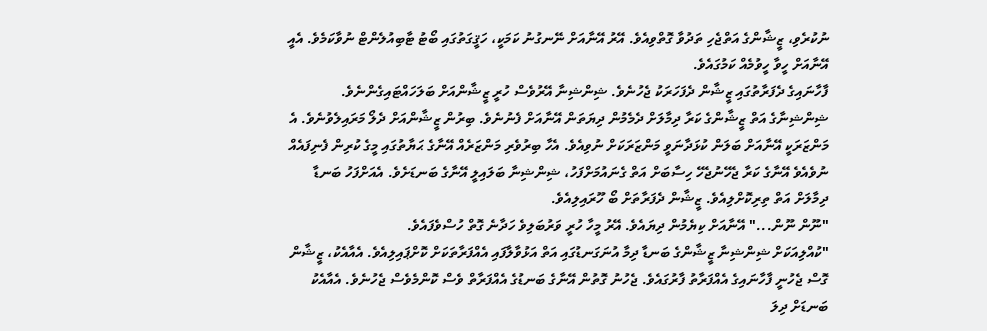ނުކުރެވި، ޒީޝާންގެ އަތްޖެހި ތަދުވާ ގޮތްވިއެވެ. އޭރު އޭނާއަށް ނޭނގުނު ކަމަކީ، ހަޤީގަތުގައި ބޯޓު ޓާބިއުލެންޓް ނުވާކަމެވެ. އެއީ އޭނާއަށް ހީވާ ހީވުމެއް ކަމުގައެވެ.
ފާހާނައިގެ ދެފަރާތުގައި ޒީޝާން ދެފަހަރަކު ޖެހުނެވެ. ޝިންޝިނާ އޭރުވެސް ހުރީ ޒީޝާންއަށް ބަލަހައްޓައިގެންނެވެ. ޝިންޝިނާގެ އަތް ޒީޝާންގެ ކަރާ ދިމާލަށް ދެމެމުން ދިޔަތަން އޭނާއަށް ފެނުނެވެ. ބިރުން ޒީޝާންއަށް ދެލޯ މަރައިލެވުނެވެ. އެ މަންޒަރަކީ އޭނާއަށް ބަލަން ކުޅަދާނަވީ މަންޒަރަކަށް ނުވިއެވެ. އެހާ ބިރުވެރި މަންޒަރެއް އޭނާގެ ޙަޔާތުގައި މީގެ ކުރިން ފެނިފައެއް ނުވެއެވެ އޭނާގެ ކަރާ ޖެހޭނުޖެހޭ ހިސާބަށް އަތް ގެނައުމަށްފަހު، ޝިންޝިނާ ބަލައިލީ އޭނާގެ ބަނޑަށެވެ. އެއަށްފަހު ބަނޑާ ދިމާލަށް އަތް ތިރިކޮށްލިއެވެ. ޒީޝާން ދެފަރާތަށް ބޯ ހޫރައިލިއެވެ.
"ނޫން ނޫން..." އޭނާއަށް ކިޔެމުން ދިޔައެވެ. އޭރު މީހާ ހުރީ ވަރުބަލިވެ ހަދާނެ ގޮތް ހުސްވެފައެވެ.
"ކުއްލިއަކަށް ޝިންޝިނާ ޒީޝާންގެ ބަނޑާ ދިމާ އުނަގަނޑުގައި އަތް އަޅުވާލާފައި އެއްފަރާތަކަށް ކޮށްޕައިލިއެވެ. އެއާއެކު، ޒީޝާން ގޮސް ޖެހުނީ ފާހާނައިގެ އެއްފަރާތު ފާރުގައެވެ. ޖެހުނު ގޮތުން އޭނާގެ ބަނޑުގެ އެއްފަރާތް ވެސް ކޮންމެވެސް ޖެހުނެވެ. އެއާއެކު ބަނޑަށް ދިލަ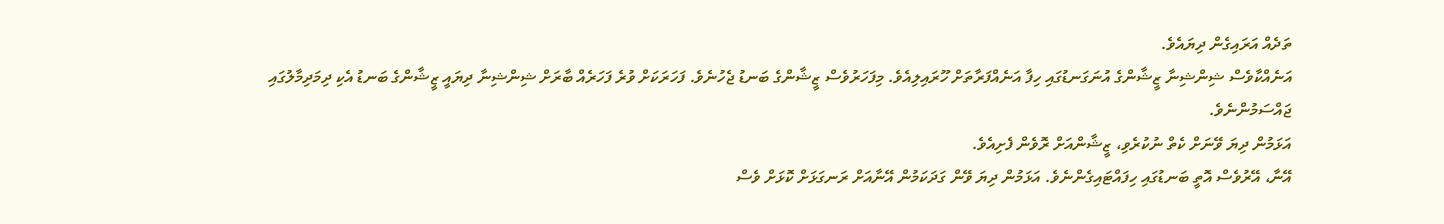ތަދެއް އަރައިގެން ދިޔައެވެ.
އަނެއްކާވެސް ޝިންޝިނާ ޒީޝާންގެ އުނަގަނޑުގައި ހިފާ އަނެއްފަރާތަށް ހޫރައިލިއެވެ. މިފަހަރުވެސް ޒީޝާންގެ ބަނޑު ޖެހުނެވެ. ފަހަރަކަށް ވުރެ ފަހަރެއް ބާރަށް ޝިންޝިނާ ދިޔައީ ޒީޝާންގެ ބަނޑު އެކި ދިމަދިމާލުގައި ޖައްސަމުންނެވެ.
އަޅަމުން ދިޔަ ވޭނަށް ކެތް ނުކުރެވި، ޒީޝާންއަށް ރޮވެން ފެށިއެވެ.
އޭނާ، އޭރުވެސް އޮތީ ބަނޑުގައި ހިފައްޓައިގެންނެވެ. އަޅަމުން ދިޔަ ވޭން ގަދަކަމުން އޭނާއަށް ރަނގަޅަށް ކޮޅަށް ވެސް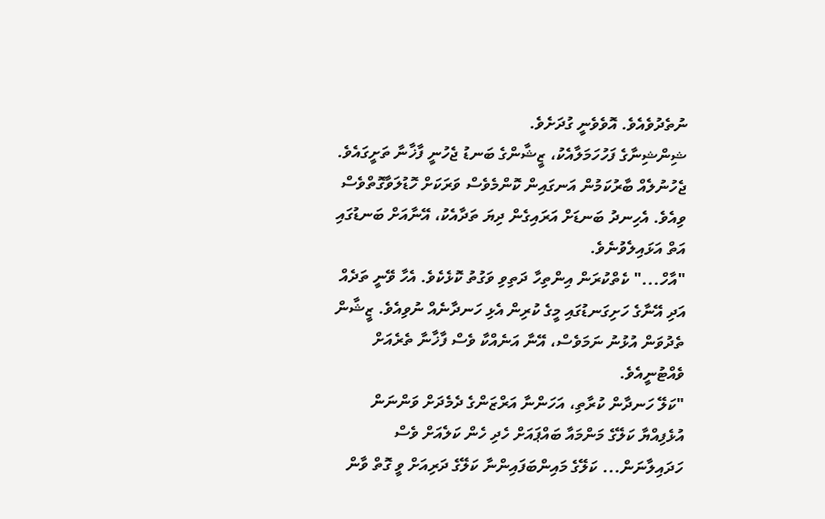ނުތެދުވެއެވެ. އޮވެވެނީ ގުދަށެވެ.
ޝިންޝިނާގެ ފަހުހަމަލާއެކު، ޒީޝާންގެ ބަނޑު ޖެހުނީ ފާޚާނާ ތަށީގައެވެ. ޖެހުނުލެއް ބާރުކަމުން އަނގައިން ކޮންމެވެސް ވަރަކަށް ހޮޑުލަވާގޮތްވެސް ވިއެވެ. އެހިނދު ބަނޑަށް އަރައިގެން ދިޔަ ތަދާއެކު، އޭނާއަށް ބަނޑުގައި އަތް އަޅައިލެވުނެވެ.
"އާހް..." ކެތްކުރަން އިންތިހާ ދަތިވި ވަގުތު ކޮޅެކެވެ. އެހާ ވޭނީ ތަދެއް އަދި އޭނާގެ ހަށިގަނޑުގައި މީގެ ކުރިން އެޅި ހަނދާނެއް ނުވިއެވެ. ޒީޝާން ތެދުވަން އުޅުނު ނަމަވެސް، އޭނާ އަނެއްކާ ވެސް ފާޚާނާ ތެރެއަށް ވެއްޓުނީއެވެ.
"ކަލޭ ހަނދާން ކުރާތި، އަހަންނާ އަރްޒަންގެ ދެމެދަށް ވަންނަން އުޅެފިއްޔާ ކަލޭގެ މަންމައާ ބައްޕައަށް ހެދި ހެން ކަލެއަށް ވެސް ހަދައިލާނަން... ކަލޭގެ މައިންބަފައިންނާ ކަލޭގެ ދަރިއަށް ވީ ގޮތް ވާން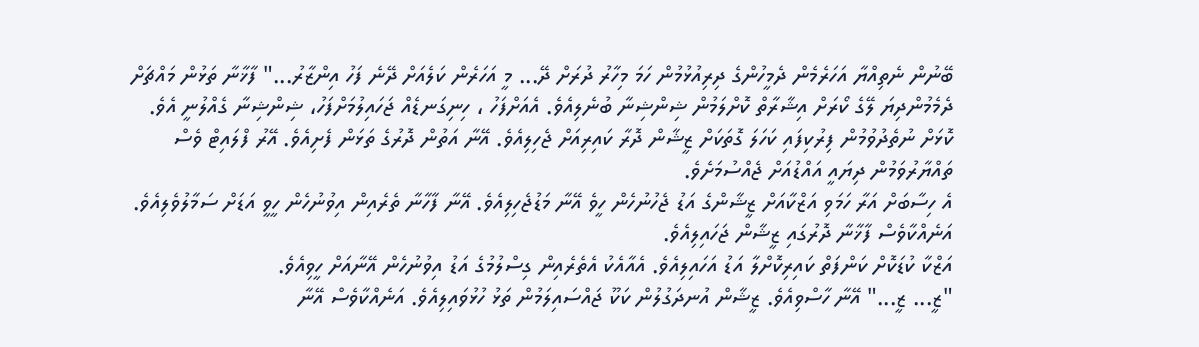ބޭނުން ނެތިއްޔާ އަހަރެމެން ދެމީހުންގެ ދިރިއުޅުމުން ހަމަ މިހާރު ދުރަށް ދޭ... މީ އަހަރެން ކަލެއަށް ދޭނެ ފަހު އިންޒާރު..." ފާޚާނާ ތަޅުން މައްޗަށް ދެމެމުންދިޔަ ލޭގެ ކޯރަށް އިޝާރާތް ކޮށްލަމުން ޝިންޝިނާ ބުނެލިއެވެ. އެއަށްފަހު ، ހިނިގަނޑެއް ޖަހައިލުމަށްފަހު، ޝިންޝިނާ ގެއްލުނީ އެވެ.
ކޮޅަށް ނުތެދުވުމުން ފިރުކިފައި ކަހަލަ ގޮތަކަށް ޒީޝާން ދޮރާ ކައިރިއަށް ޖެހިލިއެވެ. އޭނާ އަތުން ދޮރުގެ ތަޅަން ފެށިއެވެ. އޭރު ފްލައިޓް ވެސް ތައްޔާރުވަމުން ދިޔައީ އައްޑުއަށް ޖެއްސުމަށެވެ.
އެ ހިސާބަށް އަރާ ހަމަވި އަޒްކާއަށް ޒީޝާންގެ އަޑު ޖެހުނުހެން ހީވެ އޭނާ މަޑުޖެހިލިއެވެ. އޭނާ ފާހާނާ ތެރެއިން އިވުނުހެން ހީވީ އަޑަށް ސަމާލުވެލިއެވެ. އަނެއްކާވެސް ފާޚާނާ ދޮރުގައި ޒީޝާން ޖަހައިލިއެވެ.
އަޒްކާ ކުޑަކޮށް ކަންފަތް ކައިރިކޮށްލާ އަޑު އަހައިލިއެވެ. އެއާއެކު އެތެރެއިން ގިސްލުމުގެ އަޑު އިވުނުހެން އޭނާއަށް ހީވިއެވެ.
"ޒީ... ޒީ..." އޭނާ ހާސްވިއެވެ. ޒީޝާން އުނދަގުލުން ކަކޫ ޖައްސައިލަމުން ތަޅު ހުޅުވައިލިއެވެ. އަނެއްކާވެސް އޭނާ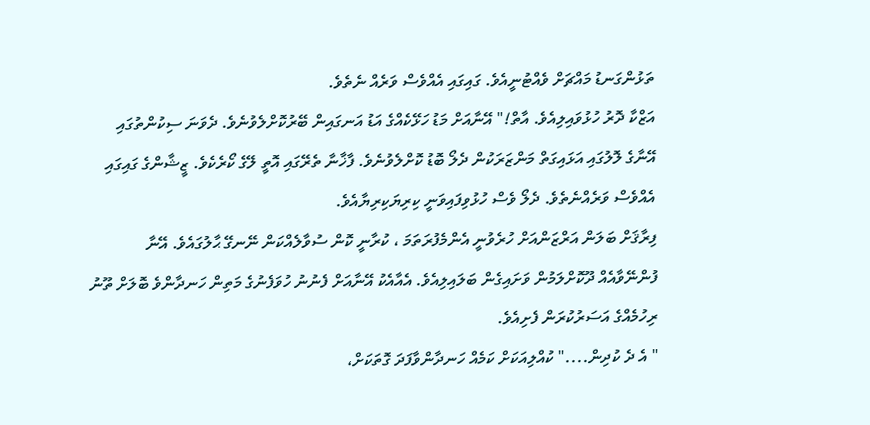ތަޅުންގަނޑު މައްޗަށް ވެއްޓުނީއެވެ. ގައިގައި އެއްވެސް ވަރެއް ނެތެވެ.
އަޒްކާ ދޮރު ހުޅުވައިލިއެވެ. އާތް!" އޭނާއަށް މަޑު ހަޅޭކެއްގެ އަޑު އަނގައިން ބޭރުކޮށްލެވުނެވެ. ދެވަނަ ސިކުންތުގައި އޭނާގެ ލޮލުގައި އަޅައިގަތް މަންޒަރަކުން ދެލޯ ބޮޑު ކޮށްލެވުނެވެ. ފާޚާނާ ތެރޭގައި އޮތީ ލޭގެ ކޯރެކެވެ. ޒީޝާންގެ ގައިގައި އެއްވެސް ވަރެއްނެތެވެ. ދެލޯ ވެސް ހުޅުވިފައިވަނީ ކިރިޔަކިރިޔާއެވެ.
ފިރާޤަށް ބަލަން އަރްޒަންއަށް ހުރެވުނީ އެންމެފުރަތަމަ ، ކުރާނީ ކޮން ސުވާލެއްކަން ނޭނގޭ ޙާލުގައެވެ. އޭނާ ފުންނޭވާއެއް ދޫކޮށްލަމުން ވަށައިގެން ބަލައިލިއެވެ. އެއާއެކު އޭނާއަށް ފެނުނު ހުވަފެނުގެ މަތިން ހަނދާންވެ ބޮލަށް ތޫނު ރިހުމެއްގެ އަސަރުކުރަން ފެށިއެވެ.
" އެ ދެ ކުދިން...." ކުއްލިއަކަށް ކަމެއް ހަނދާންވާފަދަ ގޮތަކަށް،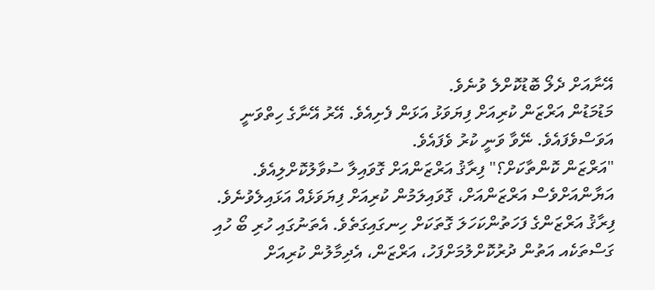އޭނާއަށް ދެލޯ ބޮޑުކޮށްލެ ވުނެވެ.
މަޑުމަޑުން އަރްޒަން ކުރިއަށް ފިޔަވަޅު އަޅަން ފެށިއެވެ. އޭރު އޭނާގެ ހިތްވަނީ އަވަސްވެފައެވެ. ނޭވާ ވަނީ ކުރު ވެފައެވެ.
"އަރްޒަން ކޮންތާކަށް؟" ފިރާޤު އަރްޒަންއަށް ގޮވައިލާ ސުވާލުކޮށްލިއެވެ. އަޔާންއަށްވެސް އަރްޒަންއަށް، ގޮވައިލަމުން ކުރިއަށް ފިޔަވަޅެއް އަޅައިލެވުނެވެ. ފިރާޤު އަރްޒަންގެ ފަހަތުންކަހަލަ ގޮތަކަށް ހިނގައިގަތެވެ. އެތަނުގައި ހުރި ބޯ ހުއި ގަސްތަކެއ އަތުން ދުރުކޮށްލުމަށްފަހު، އަރްޒަން، އެދިމާލުން ކުރިއަށް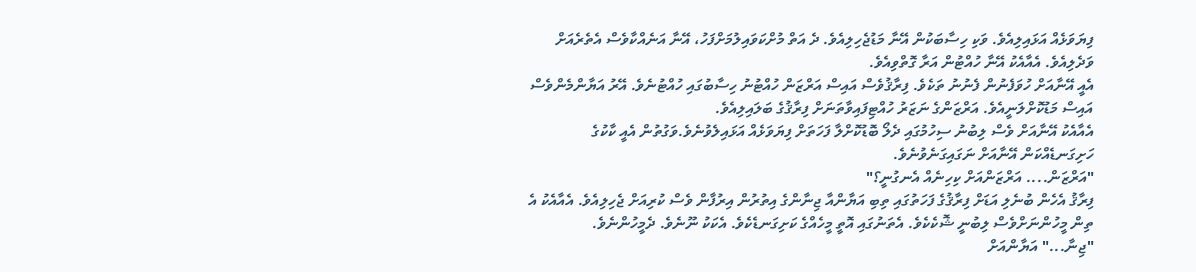ފިޔަވަޅެއް އަޅައިލިއެވެ. ވަކި ހިސާބަކުން އޭނާ މަޑުޖެހިލިއެވެ. ދެ އަތް މުށްކަވައިލުމަށްފަހު، އޭނާ އަނެއްކާވެސް އެތެރެއަށް ވަދެލިއެވެ. އެއާއެކު އޭނާ ހުއްޓުން އަރާ ގޮތްވިއެވެ.
އެއީ އޭނާއަށް ހުވަފެނުން ފެނުނު ތަކެވެ. ފިރާޤުވެސް އައިސް އަރްޒަން ހުއްޓުނު ހިސާބުގައި ހުއްޓުނެވެ. އޭރު އަޔާންމެންވެސް އައިސް މަޑުކޮށްލަނީއެވެ. އަރްޒަންގެ ނަޒަރު ހުއްޓިފައިވާތަނަށް ފިރާޤުގެ ބަލައިލިއެވެ.
އެއާއެކު އޭނާއަށް ވެސް ލިބުނު ސިހުމުގައި ދެލޯ ބޮޑުކޮށްލާ ފަހަތަށް ފިޔަވަޅެއް އަޅައިލެވުނެވެ.ވަގުތުން އެއީ ކާކުގެ ހަށިގަނޑެއްކަން އޭނާއަށް ނަގައިގަނެވުނެވެ.
"އަރްޒަން.... އަރްޒަންއަށް ކިހިނެއް އެނގުނީ؟"
ފިރާޤު އެހެން ބުނެލި އަޑަށް ފިރާޤުގެ ފަހަތުގައި ތިބި އަޔާންއާ ޖިނާންގެ އިތުރުން އިރުފާން ވެސް ކުރިއަށް ޖެހިލިއެވެ. އެއާއެކު އެ ތިން މީހުންނަށްވެސް ލިބުނީ ޝޮކެކެވެ. އެތަނުގައި އޮތީ މީހެއްގެ ކަށިގަނޑެކެވެ. އެކަކު ނޫނެވެ. ދެމީހުންނެވެ.
"ޖިނާ..." އަޔާންއަށް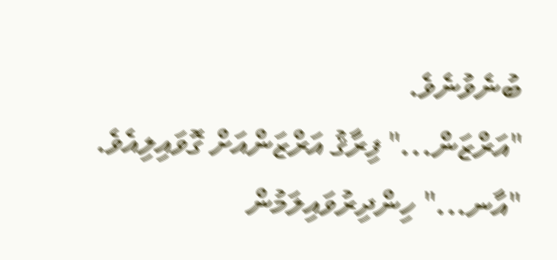ބުނެވުނެވެ.
"އަރްޒަން..." ފިރާޤު އަރްޒަންއަށް ގޮވައިލިއެވެ.
"އާނ..." ހިންދިރުވައިލަމުން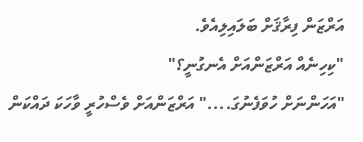އަރްޒަން ފިރާޤަށް ބަލައިލިއެވެ.
"ކިހިނެއް އަރްޒަންއަށް އެނގުނީ؟"
"އަހަންނަށް ހުވަފެނުގަ...." އަރްޒަންއަށް ވެސްހުރީ ވާހަކަ ދައްކަން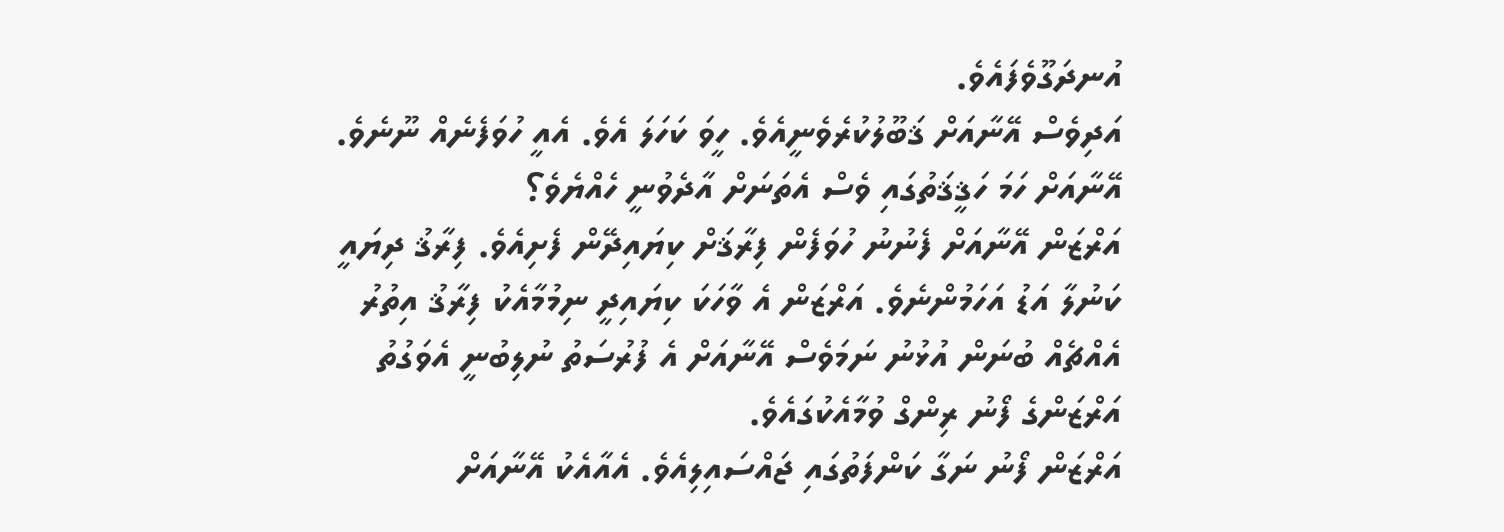އުނދަގޫވެފައެވެ.
އަދިވެސް އޭނާއަށް ޤަބޫލުކުރެވެނީއެވެ. ހީވަ ކަހަލަ އެވެ. އެއީ ހުވަފެނެއް ނޫނެވެ. އޭނާއަށް ހަމަ ހަޤީޤަތުގައި ވެސް އެތަނަށް އާދެވުނީ ހެއްޔެވެ؟
އަރްޒަން އޭނާއަށް ފެނުނު ހުވަފެން ފިރާޤަށް ކިޔައިދޭން ފެށިއެވެ. ފިރާޤު ދިޔައީ ކަނުލާ އަޑު އަހަމުންނެވެ. އަރްޒަން އެ ވާހަކަ ކިޔައިދީ ނިމުމާއެކު ފިރާޤު އިތުރު އެއްޗެއް ބުނަން އުޅުނު ނަމަވެސް އޭނާއަށް އެ ފުރުސަތު ނުލިބުނީ އެވަގުތު އަރްޒަންގެ ފޯނު ރިންގް ވުމާއެކުގައެވެ.
އަރްޒަން ފޯނު ނަގާ ކަންފަތުގައި ޖައްސައިލިއެވެ. އެއާއެކު އޭނާއަށް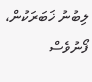ލިބުނު ޚަބަރަކުން، ފޯނުވެސް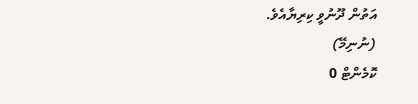އަތުން ދޫނުވީ ކިރިޔާއެވެ.
(ނުނިމޭ)
ކޮމެންޓް 0